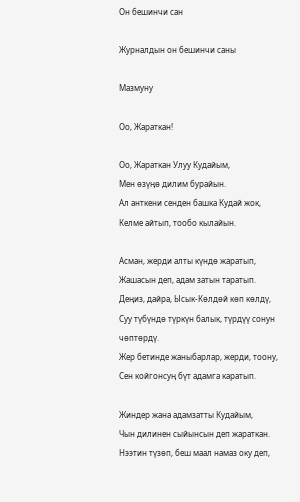Он бешинчи сан

Журналдын он бешинчи саны

Мазмуну

Оо, Жараткан!

Оо, Жараткан Улуу Кудайым,
Мен өзүңө дилим бурайын.
Ал анткени сенден башка Кудай жок,
Келме айтып, тообо кылайын.

Асман, жерди алты күндө жаратып,
Жашасын деп, адам затын таратып.
Деңиз, дайра, Ысык-Көлдөй көп көлдү,
Суу түбүндө түркүн балык, түрдүү сонун чөптөрдү.
Жер бетинде жаныбарлар, жерди, тоону,
Сен койгонсуң бүт адамга каратып.

Жиндер жана адамзатты Кудайым,
Чын дилинен сыйынсын деп жараткан.
Нээтин түзөп, беш маал намаз оку деп,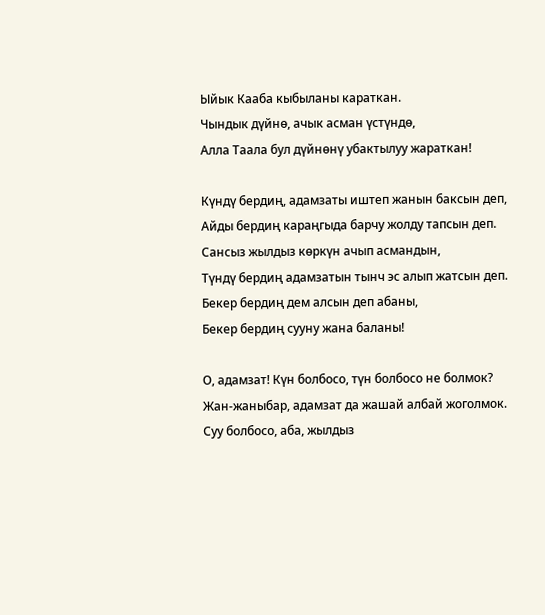Ыйык Кааба кыбыланы караткан.
Чындык дүйнө, ачык асман үстүндө,
Алла Таала бул дүйнөнү убактылуу жараткан!

Күндү бердиң, адамзаты иштеп жанын баксын деп,
Айды бердиң караңгыда барчу жолду тапсын деп.
Сансыз жылдыз көркүн ачып асмандын,
Түндү бердиң адамзатын тынч эс алып жатсын деп.
Бекер бердиң дем алсын деп абаны,
Бекер бердиң сууну жана баланы!

О, адамзат! Күн болбосо, түн болбосо не болмок?
Жан-жаныбар, адамзат да жашай албай жоголмок.
Суу болбосо, аба, жылдыз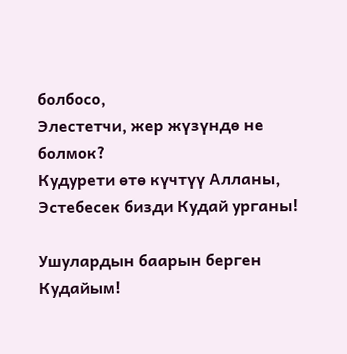болбосо,
Элестетчи, жер жүзүндө не болмок?
Кудурети өтө күчтүү Алланы,
Эстебесек бизди Кудай урганы!

Ушулардын баарын берген Кудайым!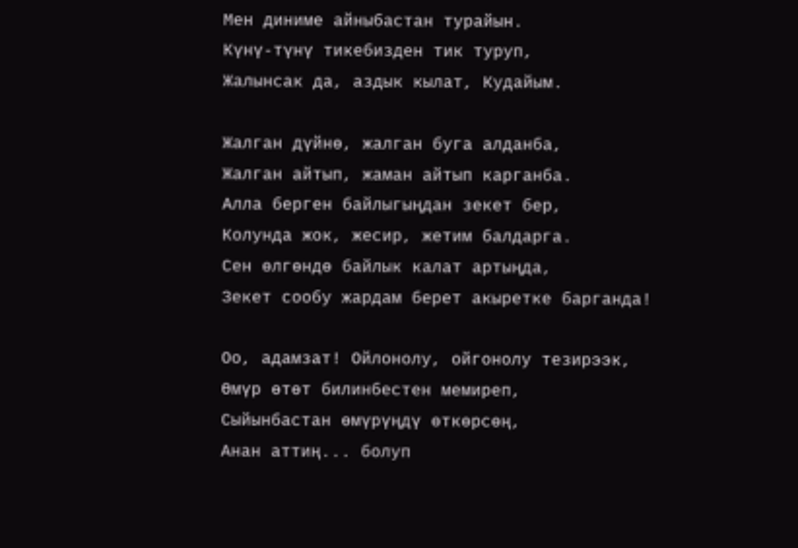Мен диниме айныбастан турайын.
Күнү-түнү тикебизден тик туруп,
Жалынсак да, аздык кылат, Кудайым.

Жалган дүйнө, жалган буга алданба,
Жалган айтып, жаман айтып карганба.
Алла берген байлыгыңдан зекет бер,
Колунда жок, жесир, жетим балдарга.
Сен өлгөндө байлык калат артыңда,
Зекет сообу жардам берет акыретке барганда!

Оо, адамзат! Ойлонолу, ойгонолу тезирээк,
Өмүр өтөт билинбестен мемиреп,
Сыйынбастан өмүрүңдү өткөрсөң,
Анан аттиң... болуп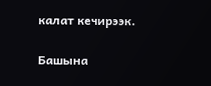калат кечирээк.

Башына